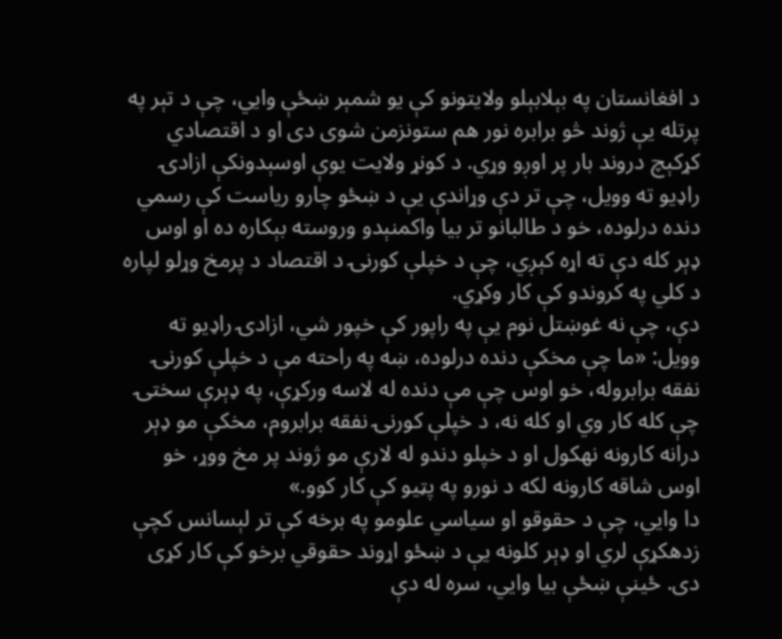د افغانستان په بېلابېلو ولایتونو کې یو شمېر ښځې وایي، چې د تېر په پرتله یې ژوند څو برابره نور هم ستونزمن شوی دی او د اقتصادي کړکېچ دروند بار پر اوږو وړي. د کونړ ولایت یوې اوسېدونکې ازادۍ راډیو ته وویل، چې تر دې وړاندې یې د ښځو چارو ریاست کې رسمي دنده درلوده، خو د طالبانو تر بیا واکمنېدو وروسته بېکاره ده او اوس ډېر کله دې ته اړه کېږي، چې د خپلې کورنۍ د اقتصاد د پرمخ وړلو لپاره د کلي په کروندو کې کار وکړي.
دې، چې نه غوښتل نوم یې په راپور کې خپور شي، ازادۍ راډیو ته وویل: «ما چې مخکې دنده درلوده، ښه په راحته مې د خپلې کورنۍ نفقه برابروله، خو اوس چې مې دنده له لاسه ورکړې، په ډېرې سختۍ چې کله کار وي او کله نه، د خپلې کورنۍ نفقه برابروم، مخکې مو ډېر درانه کارونه نهکول او د خپلو دندو له لارې مو ژوند پر مخ ووړ، خو اوس شاقه کارونه لکه د نورو په پټیو کې کار کوو.»
دا وایي، چې د حقوقو او سیاسي علومو په برخه کې تر لېسانس کچې زدهکړې لري او ډېر کلونه یې د ښځو اړوند حقوقي برخو کې کار کړی دی. ځینې ښځې بیا وایي، سره له دې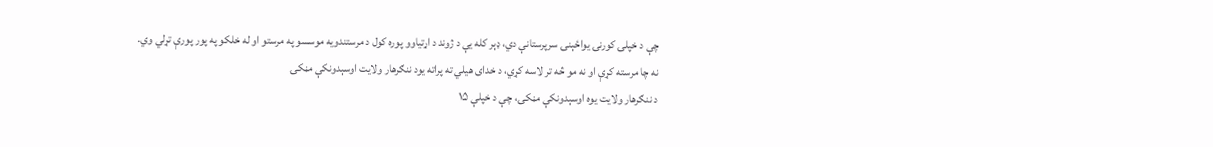چې د خپلۍ کورنۍ یواځېنۍ سرپرستانې دي، ډېر کله یې د ژوند د اړتیاوو پوره کول د مرستندویه موسسو په مرستو او له خلکو په پور پورې تړلي وي.
نه چا مرسته کړې او نه مو څه تر لاسه کړي، د خدای هیلي ته پراته یود ننګرهار ولایت اوسېدونکې مڼکۍ
د ننګرهار ولایت یوه اوسېدونکې مڼکۍ، چې د خپلې ۱۵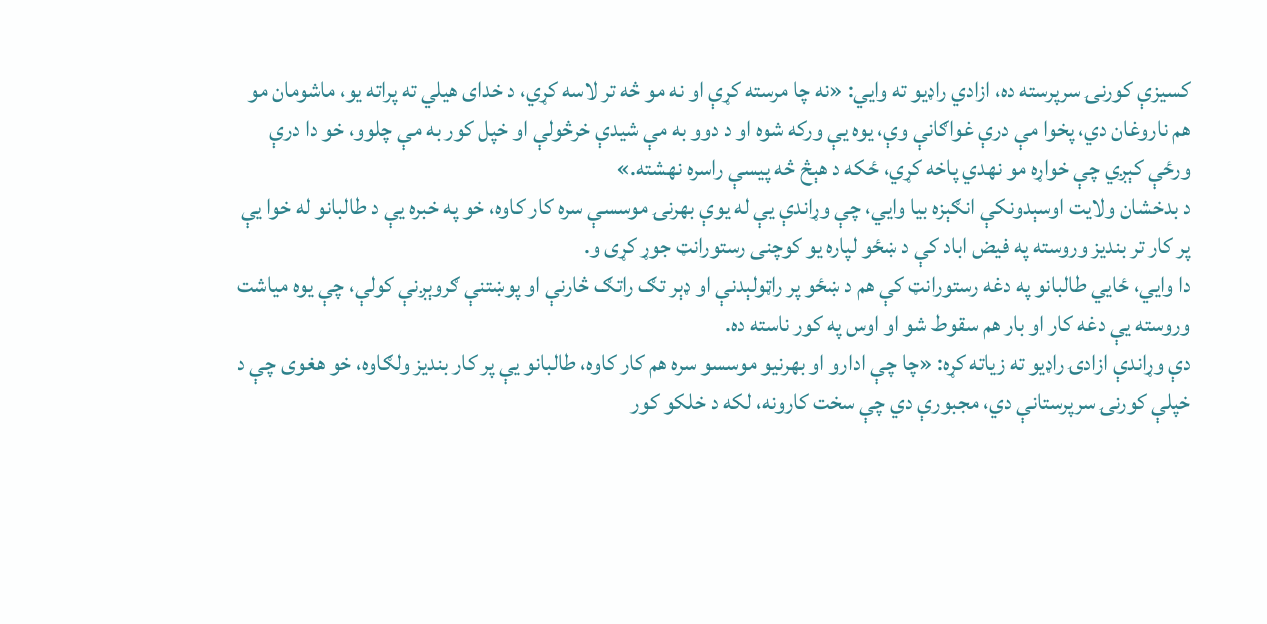کسیزې کورنۍ سرپرسته ده، ازادي راډیو ته وايي: «نه چا مرسته کړې او نه مو څه تر لاسه کړي، د خدای هیلي ته پراته یو، ماشومان مو هم ناروغان دي، پخوا مې درې غواګانې وې، یوه یې ورکه شوه او د دوو به مې شیدې خرڅولې او خپل کور به مې چلوو، خو دا درې ورځې کېږي چې خواړه مو نهدي پاخه کړي، ځکه د هېڅ څه پیسې راسره نهشته.»
د بدخشان ولایت اوسېدونکې انګېزه بیا وایي، چې وړاندې یې له یوې بهرنۍ موسسې سره کار کاوه، خو په خبره یې د طالبانو له خوا یې پر کار تر بندیز وروسته په فیض اباد کې د ښځو لپاره یو کوچنی رستورانټ جوړ کړی و.
دا وایي، ځایي طالبانو په دغه رستورانټ کې هم د ښځو پر راټولېدنې او ډېر تګ راتګ څارنې او پوښتنې ګروېږنې کولې، چې یوه میاشت وروسته یې دغه کار او بار هم سقوط شو او اوس په کور ناسته ده.
دې وړاندې ازادۍ راډیو ته زیاته کړه: «چا چې ادارو او بهرنیو موسسو سره هم کار کاوه، طالبانو یې پر کار بندیز ولګاوه، خو هغوی چې د خپلې کورنۍ سرپرستانې دي، مجبورې دي چې سخت کارونه، لکه د خلکو کور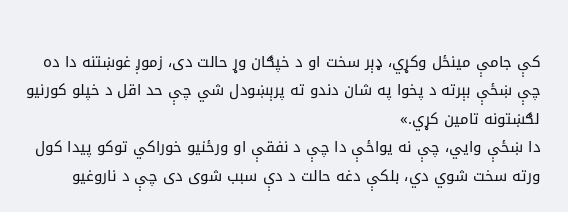کې جامې مینځل وکړي، ډېر سخت او د خپګان وړ حالت دی، زموږ غوښتنه دا ده چې ښځې بېرته د پخوا په شان دندو ته پرېښودل شي چې حد اقل د خپلو کورنیو لګښتونه تامین کړي.»
دا ښځې وایي، چې نه یواځې دا چې د نفقې او ورځنیو خوراکي توکو پیدا کول ورته سخت شوي دي، بلکې دغه حالت د دې سبب شوی دی چې د ناروغیو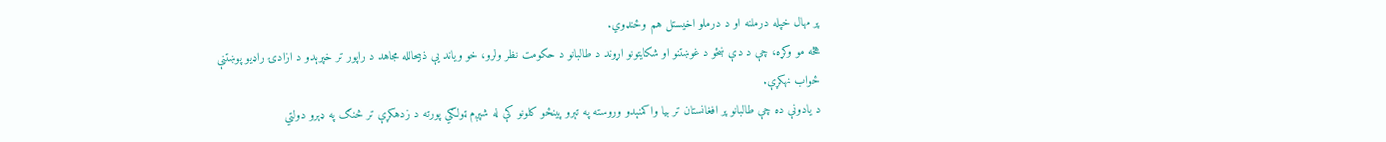پر مهال خپله درملنه او د درملو اخیستل هم وځنډوي.
هڅه مو وکړه، چې د دې ښځو د غوښتنو او شکایتونو اړوند د طالبانو د حکومت نظر ولرو، خو ویاند یې ذبیحالله مجاهد د راپور تر خپرېدو د ازادۍ راډیو پوښتنې ځواب نهکړې.
د یادونې ده چې طالبانو پر افغانستان تر بیا واکمنېدو وروسته په تېرو پینځو کلونو کې له شپږم ټولګي پورته د زدهکړې تر څنګ په ډېرو دولتي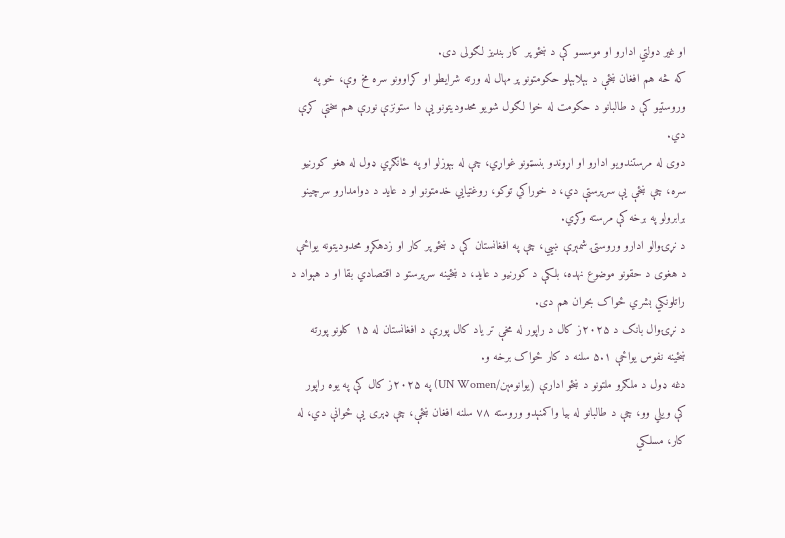او غیر دولتي ادارو او موسسو کې د ښځو پر کار بندیز لګولی دی.
که څه هم افغان ښځې د بېلابېلو حکومتونو پر مهال له ورته شرایطو او کړاوونو سره مخ وې، خو په وروستیو کې د طالبانو د حکومت له خوا لګول شویو محدودیتونو یې دا ستونزې نورې هم سختې کړې دي.
دوی له مرستندویو ادارو او اړوندو بنسټونو غواړي، چې له بېوزلو او په ځانګړي ډول له هغو کورنیو سره، چې ښځې یې سرپرستې دي، د خوراکي توکو، روغتیايي خدمتونو او د عاید د دوامدارو سرچینو برابرولو په برخه کې مرسته وکړي.
د نړۍوالو ادارو وروستۍ شمېرې ښيي، چې په افغانستان کې د ښځو پر کار او زدهکړو محدودیتونه یواځې د هغوی د حقونو موضوع نهده، بلکې د کورنیو د عاید، د ښځینه سرپرستو د اقتصادي بقا او د هېواد د راتلونکي بشري ځواک بحران هم دی.
د نړۍوال بانک د ۲۰۲۵ز کال د راپور له مخې تر یاد کال پورې د افغانستان له ۱۵ کلونو پورته ښځینه نفوس یواځې ۵.۱ سلنه د کار ځواک برخه و.
دغه ډول د ملګرو ملتونو د ښځو ادارې (یوانومېن/UN Women) په ۲۰۲۵ز کال کې په یوه راپور کې ویلي وو، چې د طالبانو له بیا واکمنېدو وروسته ۷۸ سلنه افغان ښځې، چې ډېری یې ځوانې دي، له کار، مسلکي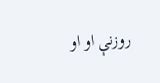روزنې او او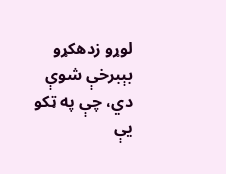لوړو زدهکړو بېبرخې شوې دي، چې په ټکو یې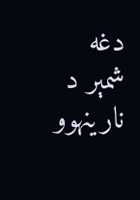دغه شمېر د نارینهوو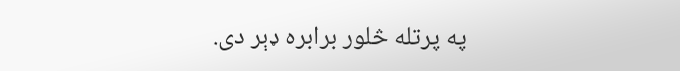په پرتله څلور برابره ډېر دی.